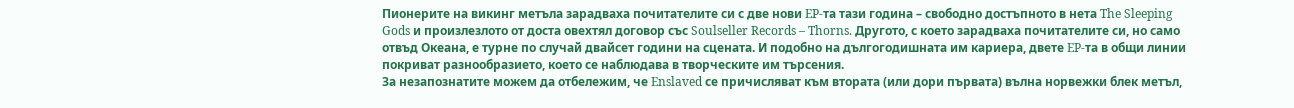Пионерите на викинг метъла зарадваха почитателите си с две нови EP-та тази година – свободно достъпното в нета The Sleeping Gods и произлезлото от доста овехтял договор със Soulseller Records – Thorns. Другото, с което зарадваха почитателите си, но само отвъд Океана, е турне по случай двайсет години на сцената. И подобно на дългогодишната им кариера, двете EP-та в общи линии покриват разнообразието, което се наблюдава в творческите им търсения.
За незапознатите можем да отбележим, че Enslaved се причисляват към втората (или дори първата) вълна норвежки блек метъл,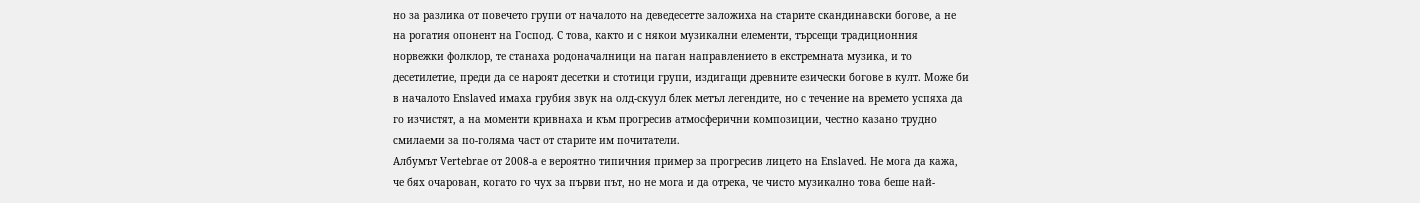но за разлика от повечето групи от началото на деведесетте заложиха на старите скандинавски богове, а не на рогатия опонент на Господ. С това, както и с някои музикални елементи, търсещи традиционния норвежки фолклор, те станаха родоначалници на паган направлението в екстремната музика, и то десетилетие, преди да се нароят десетки и стотици групи, издигащи древните езически богове в култ. Може би в началото Enslaved имаха грубия звук на олд-скуул блек метъл легендите, но с течение на времето успяха да го изчистят, а на моменти кривнаха и към прогресив атмосферични композиции, честно казано трудно смилаеми за по-голяма част от старите им почитатели.
Албумът Vertebrae от 2008-а е вероятно типичния пример за прогресив лицето на Enslaved. Не мога да кажа, че бях очарован, когато го чух за първи път, но не мога и да отрека, че чисто музикално това беше най-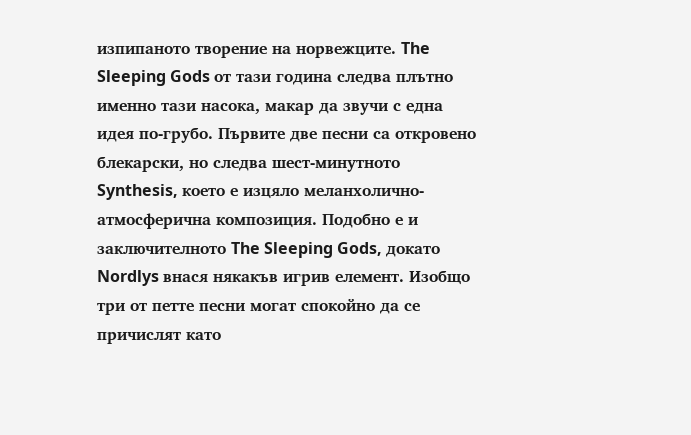изпипаното творение на норвежците. The Sleeping Gods от тази година следва плътно именно тази насока, макар да звучи с една идея по-грубо. Първите две песни са откровено блекарски, но следва шест-минутното Synthesis, което е изцяло меланхолично-атмосферична композиция. Подобно е и заключителното The Sleeping Gods, докато Nordlys внася някакъв игрив елемент. Изобщо три от петте песни могат спокойно да се причислят като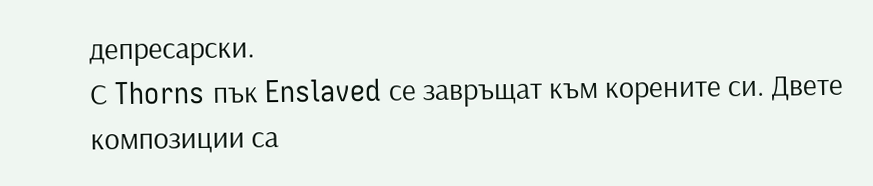депресарски.
С Thorns пък Enslaved се завръщат към корените си. Двете композиции са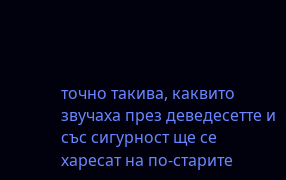точно такива, каквито звучаха през деведесетте и със сигурност ще се харесат на по-старите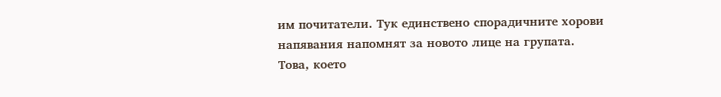им почитатели. Тук единствено спорадичните хорови напявания напомнят за новото лице на групата.
Това, което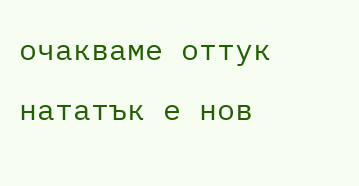очакваме оттук нататък е нов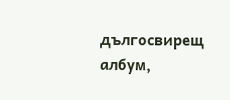дългосвирещ албум,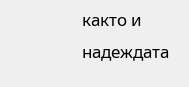както и надеждата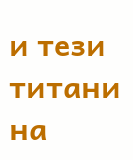и тези титани на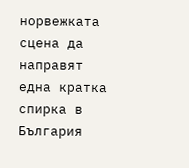норвежката сцена да направят една кратка спирка в България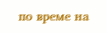по време на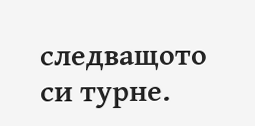следващото си турне.